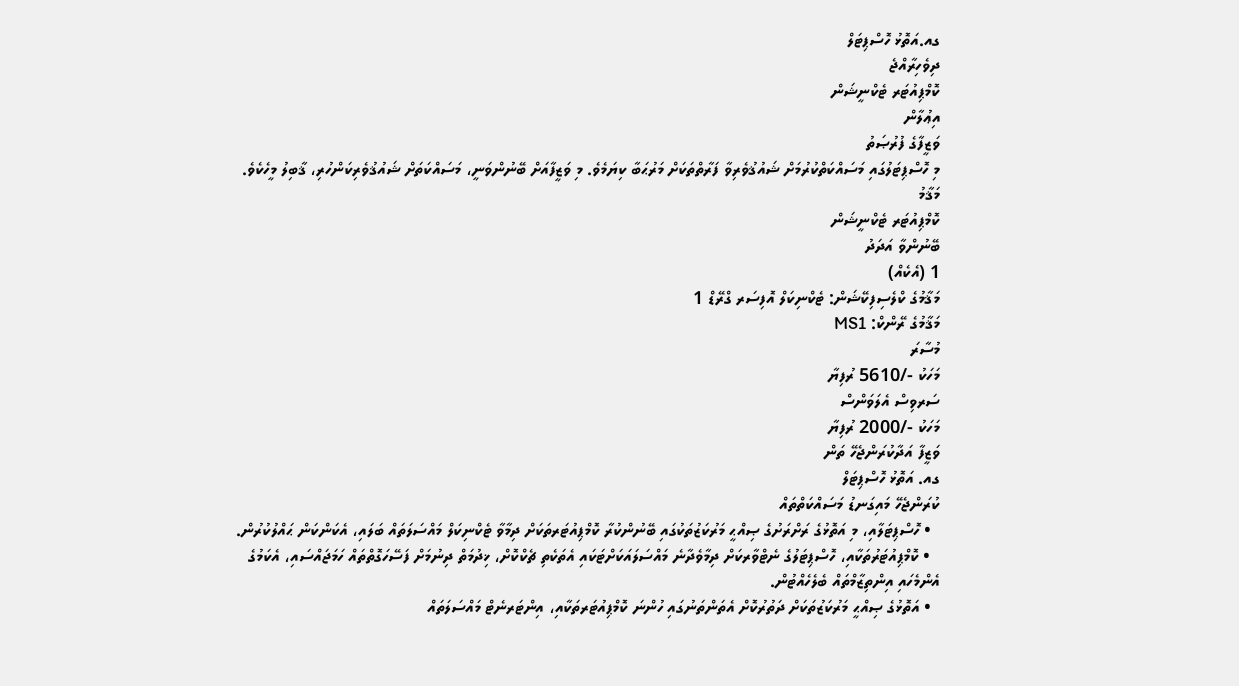ގއ.އަތޮޅު ހޮސްޕިޓަލް
ދިވެހިރާއްޖެ
ކޮމްޕިއުޓަރ ޓެކްނީޝަން
އިޢުލާން
ވަޒީފާގެ ފުރުޞަތު
މި ހޮސްޕިޓަލުގައި މަސައްކަތްކުރުމަށް ޝައުޤުވެރިވާ ފަރާތްތަކަށް މަރުޙަބާ ކިޔަމެވެ. މި ވަޒީފާއަށް ބޭނުންވަނީ، މަސައްކަތަށް ޝައުޤުވެރިކަންހުރި، ޤާބިލު މީހެކެވެ.
މަޤާމު
ކޮމްޕިއުޓަރ ޓެކްނީޝަން
ބޭނުންވާ އަދަދު
1 (އެކެއް)
މަޤާމުގެ ކްލެސިފިކޭޝަން: ޓެކްނިކަލް އޮފިސަރ ގްރޭޑް 1
މަޤާމުގެ ރޭންކް: MS1
މުސާރަ
މަހަކު -/5610 ރުފިޔާ
ސަރވިސް އެލަވަންސް
މަހަކު -/2000 ރުފިޔާ
ވަޒީފާ އަދާކުރަންޖެހޭ ތަން
ގއ. އަތޮޅު ހޮސްޕިޓަލް
ކުރަންޖެހޭ މައިގަނޑު މަސައްކަތްތައް
  • ހޮސްޕިޓަލާއި، މި އަތޮޅުގެ ރަށްރަށުގެ ޞިއްޙީ މަރުކަޒުތަކުގައި ބޭނުންކުރާ ކޮމްޕިއުޓަރތަކަށް ދިމާވާ ޓެކްނިކަލް މައްސަލަތައް ބަލައި، އެކަންކަން ޙައްލުކުރުން.
  • ކޮމްޕިއުޓަރުތަކާއި، ހޮސްޕިޓަލުގެ ނެޓްވާރކަށް ދިމާވެދާނެ މައްސަލައަކަށްޓަކައި އެތަކެތި ޗެކްކޮށް، ޚިދުމަތް ދިނުމަށް ފަސޭހަގޮތްތައް ހަމަޖައްސައި، އެކަމުގެ އެންމެހައި އިންތިޒާމްތައް ބެލެހެއްޓުން.
  • އަތޮޅުގެ ޞިއްޙީ މަރުކަޒުތަކަށް ދަތުރުކޮށް އެތަންތަނުގައި ހުންނަ ކޮމްޕިއުޓަރތަކާއި، އިންޓަރނެޓް މައްސަލަތައް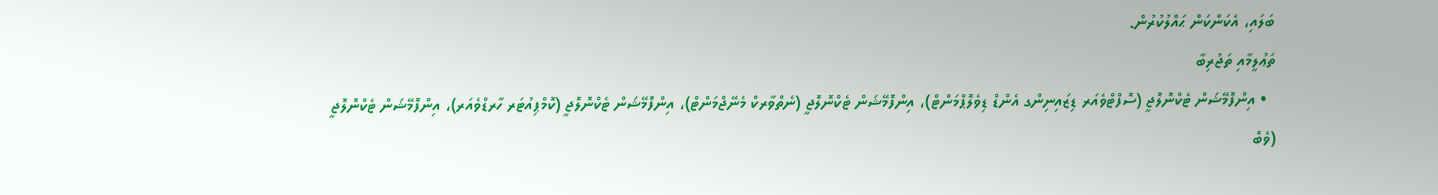ބަލައި، އެކަންކަން ޙައްލުކުރުން.
ތަޢުލީމާއި ތަޖުރިބާ
  • އިންފޮމޭޝަން ޓެކްނޮލޮޖީ (ސޮފްޓްވެއަރ ޑިޒައިނިންގ އެންޑް ޑިވެލޮޕްމަންޓް)، އިންފޮމޭޝަން ޓެކްނޮލޮޖީ (ނެތްވާރކް މެނޭޖްމަންޓް)، އިންފޮމޭޝަން ޓެކްނޮލޮޖީ (ކޮމްޕިއުޓަރ ހާރޑްވެއަރ)، އިންފޮމޭޝަން ޓެކްނޮލޮޖީ (ވެބް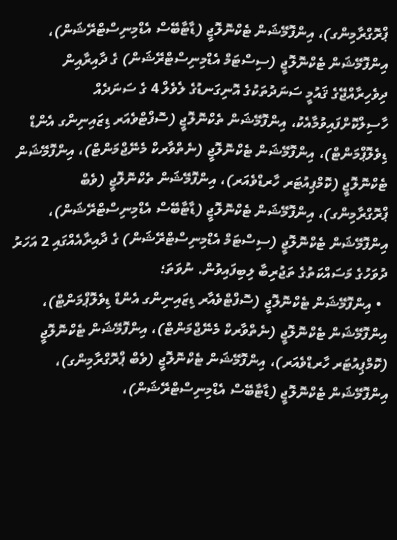ޕްރޮގްރާމިންގ)، އިންފޮމޭޝަން ޓެކްނޮލޮޖީ (ޑާޓާބޭސް އެޑްމިނިސްޓްރޭޝަން)، އިންފޮމޭޝަން ޓެކްނޮލޮޖީ (ސިސްޓަމް އެޑްމިނިސްޓްރޭޝަން) ގެ ދާއިރާއިން ދިވެހިރާއްޖޭގެ ޤައުމީ ސަނަދުތަކުގެ އޮނިގަނޑުގެ ލެވެލް 4 ގެ ސަނަދެއް ހާސިލްކޮށްފައިވުމާއެކު، އިންފޮމޭޝަން ތެކްނޮލޮޖީ (ސޮފްޓްވެއަރ ޑިޒައިނިންގ އެންޑް ޑިވެލޮޕްމަންޓް)، އިންފޮމޭޝަން ޓެކްނޮލޮޖީ (ނެތްވާރކް މެނޭޖްމަންޓް)، އިންފޮމޭޝަން ޓެކްނޮލޮޖީ (ކޮމްޕިއުޓަރ ހާރޑްވެއަރ)، އިންފޮމޭޝަން ތެކްނޮލޮޖީ (ވެބް ޕްރޮގްރާމިންގ)، އިންފޮމޭޝަން ޓެކްނޮލޮޖީ (ޑާޓާބޭސް އެޑްމިނިސްޓްރޭޝަން)، އިންފޮމޭޝަން ޓެކްނޮލޮޖީ (ސިސްޓަމް އެޑްމިނިސްޓްރޭޝަން) ގެ ދާއިރާއެއްގައި 2 އަހަރު ދުވަހުގެ މަސައްކަތުގެ ތަޖުރިބާ ލިބިފައިވުން. ނުވަތަ؛
  • އިންފޮމޭޝަން ޓެކްނޮލޮޖީ (ސޮފްޓްވެއާރ ޑިޒައިނިންގ އެންޑް ޑިވެލޮޕްމަންޓް)، އިންފޮމޭޝަން ޓެކްނޮލޮޖީ (ނެތްވާރކް މެނޭޖްމަންޓް)، އިންފޮމޭޝަން ޓެކްނޮލޮޖީ (ކޮމްޕިއުޓަރ ހާރޑްވެއަރ)، އިންފޮމޭޝަން ޓެކްނޮލޮޖީ (ވެބް ޕްރޮގްރާމިންގ)، އިންފޮމޭޝަން ޓެކްނޮލޮޖީ (ޑާޓާބޭސް އެޑްމިނިސްޓްރޭޝަން)،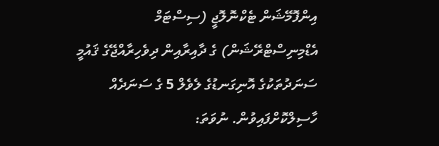އިންފޮމޭޝަން ޓެކްނޮލޮޖީ (ސިސްޓަމް އެޑްމިނިސްޓްރޭޝަން) ގެ ދާއިރާއިން ދިވެހިރާއްޖޭގެ ޤައުމީ ސަނަދުތަކުގެ އޮނިގަނޑުގެ ލެވެލް 5 ގެ ސަނަދެއް  ހާސިލްކޮށްފައިވުން. ނުވަތަ: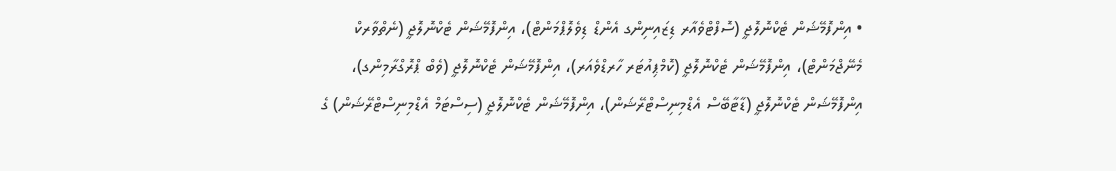• އިންފޮމޭޝަން ޓެކްނޮލޮޖީ (ސޮފްޓްވެއާރ ޑިޒައިނިންގ އެންޑް ޑިވެލޮޕްމަންޓް)، އިންފޮމޭޝަން ޓެކްނޮލޮޖީ (ނެތްވާރކް މެނޭޖްމަންޓް)، އިންފޮމޭޝަން ޓެކްނޮލޮޖީ (ކޮމްޕިއުޓަރ ހާރޑްވެއަރ)، އިންފޮމޭޝަން ޓެކްނޮލޮޖީ (ވެބް ޕްރޮގްރާމިންގ)، އިންފޮމޭޝަން ޓެކްނޮލޮޖީ (ޑާޓާބޭސް އެޑްމިނިސްޓްރޭޝަން)، އިންފޮމޭޝަން ޓެކްނޮލޮޖީ (ސިސްޓަމް އެޑްމިނިސްޓްރޭޝަން) ގެ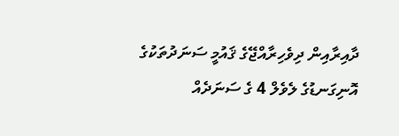ދާއިރާއިން ދިވެހިރާއްޖޭގެ ޤައުމީ ސަނަދުތަކުގެ އޮނިގަނޑުގެ ލެވެލް 4 ގެ ސަނަދެއް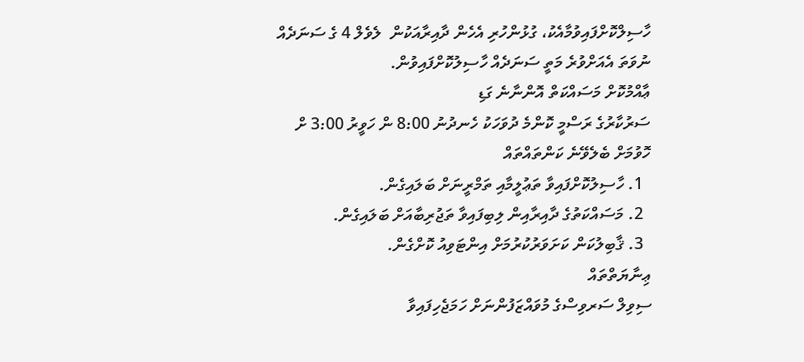ހާސިލްކޮށްފައިވުމާއެކު، ގުޅުންހުރި އެހެން ދާއިރާއަކުން  ލެވެލް 4 ގެ ސަނަދެއް ނުވަތަ އެއަށްވުރެ މަތީ ސަނަދެއް ހާސިލުކޮށްފައިވުން.
ޢާއްމުކޮށް މަސައްކަތް އޮންނާނެ ގަޑި
ސަރުކާރުގެ ރަސްމީ ކޮންމެ ދުވަހަކު ހެނދުނު 8:00 ން ހަވީރު 3:00 ށް
ހޮވުމަށް ބެލެވޭނެ ކަންތައްތައް
  1. ހާސިލުކޮށްފައިވާ ތަޢުލީމާއި ތަމްރީނަށް ބަލައިގެން.
  2. މަސައްކަތުގެ ދާއިރާއިން ލިބިފައިވާ ތަޖުރިބާއަށް ބަލައިގެން.
  3. ޤާބިލުކަން ކަށަވަރުކުރުމަށް އިންޓަވިއު ކޮށްގެން.
ޢިނާޔަތްތައް
ސިވިލް ސަރވިސްގެ މުވައްޒަފުންނަށް ހަމަޖެހިފައިވާ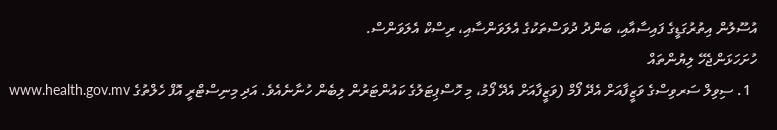އުސޫލުން އިތުރުގަޑީގެ ފައިސާއާއި، ބަންދު ދުވަސްތަކުގެ އެލަވަންސާއި، ރިސްކް އެލަވަންސް.
ހުށަހަޅަންޖެހޭ ލިޔުންތައް
  1. ސިވިލް ސަރވިސްގެ ވަޒީފާއަށް އެދޭ ފޯމް (ވަޒީފާއަށް އެދޭ ފޯމު، މި ހޮސްޕިޓަލުގެ ކައުންޓަރުން ލިބެން ހުނާނެއެވެ. އަދި މިނިސްޓްރީ އޮފް ހެލްތުގެ www.health.gov.mv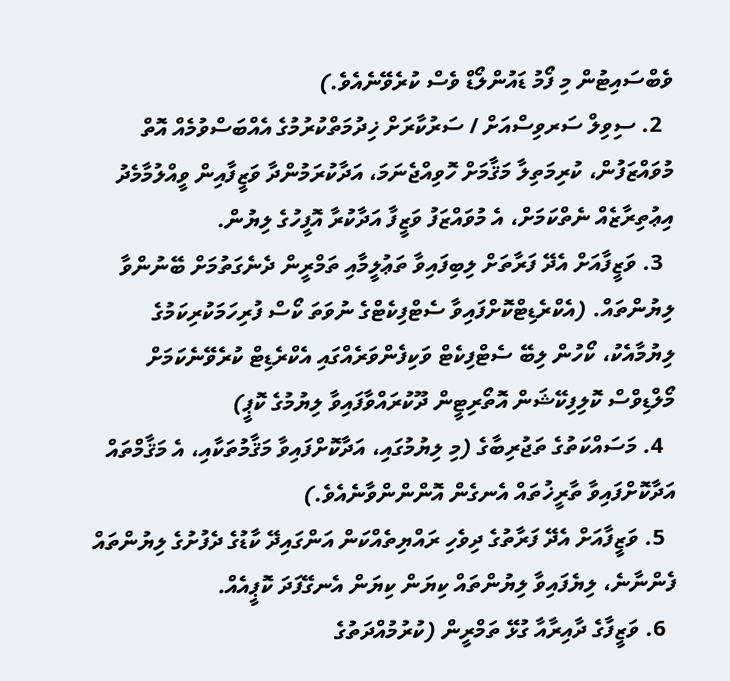ވެބްސައިޓުން މި ފޯމު ޑައުންލޯޑް ވެސް ކުރެވޭނެއެވެ.)
  2. ސިވިލް ސަރވިސްއަށް / ސަރުކާރަށް ޚިދުމަތްކުރުމުގެ އެއްބަސްވުމެއް އޮތް މުވައްޒަފުން، ކުރިމަތިލާ މަޤާމަށް ހޮވިއްޖެނަމަ، އަދާކުރަމުންދާ ވަޒީފާއިން ވީއްލުމާމެދު އިޢުތިރާޒެއް ނެތްކަމަށް، އެ މުވައްޒަފު ވަޒީފާ އަދާކުރާ އޮފީހުގެ ލިޔުން.
  3. ވަޒީފާއަށް އެދޭ ފަރާތަށް ލިބިފައިވާ ތަޢުލީމާއި ތަމްރީން ދެނެގަތުމަށް ބޭނުންވާ ލިޔުންތައް. (އެކްރެޑިޓްކޮށްފައިވާ ސެޓްފިކެޓްގެ ނުވަތަ ކޯސް ފުރިހަމަކުރިކަމުގެ ލިޔުމާއެކު، ކޯހުން ލިބޭ ސެޓްފިކެޓް ވަކިފެންވަރެއްގައި އެކްރެޑިޓް ކުރެވޭނެކަމަށް މޯލްޑިވްސް ކޮލިފިކޭޝަން އޮތޯރިޓީން ދޫކުރައްވާފައިވާ ލިޔުމުގެ ކޮޕީ)
  4. މަސައްކަތުގެ ތަޖުރިބާގެ (މި ލިޔުމުގައި، އަދާކޮށްފައިވާ މަޤާމުތަކާއި، އެ މަޤާމްތައް އަދާކޮށްފައިވާ ތާރީޚުތައް އެނގެން އޮންންންވާނެއެވެ.)
  5. ވަޒީފާއަށް އެދޭ ފަރާތުގެ ދިވެހި ރައްޔިތެއްކަން އަންގައިދޭ ކާޑުގެ ދެފުށުގެ ލިޔުންތައް ފެންނާނެ، ލިޔެފައިވާ ލިޔުންތައް ކިޔަން ކިޔަން އެނގޭފަދަ ކޮޕީއެއް.
  6. ވަޒީފާގެ ދާއިރާއާ ގުޅޭ ތަމްރީން (ކުރުމުއްދަތުގެ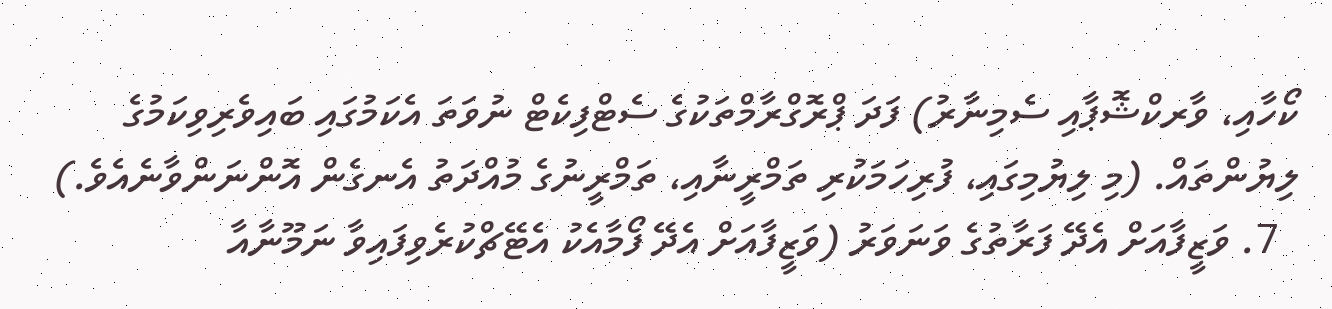ކޯހާއި، ވާރކްޝޮޕާއި ސެމިނާރު) ފަދަ ޕްރޮގްރާމްތަކުގެ ސެޓްފިކެޓް ނުވަތަ އެކަމުގައި ބައިވެރިވިކަމުގެ ލިޔުންތައް. (މި ލިޔުމިގައި، ފުރިހަމަކުރި ތަމްރީނާއި، ތަމްރީނުގެ މުއްދަތު އެނގެން އޮންނަންވާނެއެވެ.)
  7. ވަޒީފާއަށް އެދޭ ފަރާތުގެ ވަނަވަރު (ވަޒީފާއަށް އެދޭ ފޯމާއެކު އެޓޭޗްކުރެވިފައިވާ ނަމޫނާއާ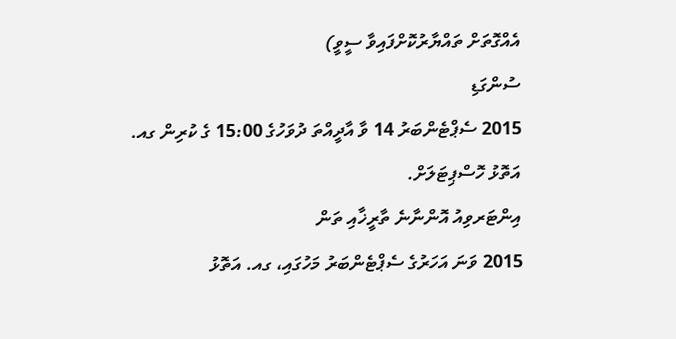އެއްގޮތަށް ތައްޔާރުކޮށްފައިވާ ސީވީ)
ސުންގަޑި
2015 ސެޕްޓެންބަރު 14 ވާ އާދީއްތަ ދުވަހުގެ 15:00 ގެ ކުރިން ގއ. އަތޮޅު ހޮސްޕިޓަލަށް.
އިންޓަރވިއު އޮންނާނެ ތާރީޚާއި ތަން
2015 ވަނަ އަހަރުގެ ސެޕްޓެންބަރު މަހުގައި، ގއ. އަތޮޅު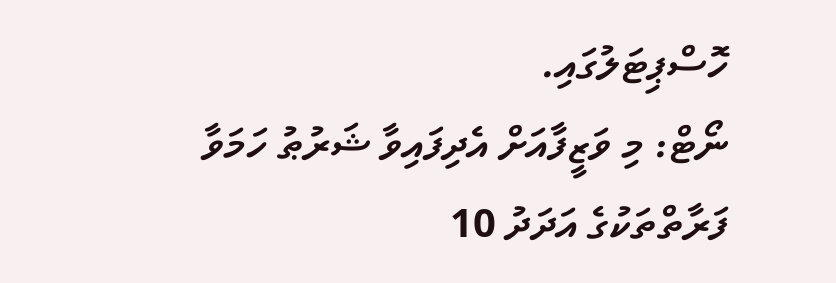ހޮސްޕިޓަލުގައި.
ނޯޓް: މި ވަޒީފާއަށް އެދިފައިވާ ޝަރުޠު ހަމަވާ ފަރާތްތަކުގެ އަދަދު 10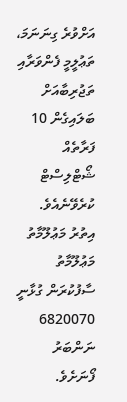އަށްވުރެ ގިނަނަމަ، ތަޢުލީމީ ފެންވަރާއި ތަޖުރިބާއަށް ބަލައިގެން 10 ފަރާތެއް ޝޯޓްލިސްޓް ކުރެވޭނެއެވެ.
އިތުރު މަޢުލޫމާތު
މަޢުލޫމާތު ސާފުކުރަން ގުޅާނީ 6820070 ނަންބަރު ފޯނަށެވެ.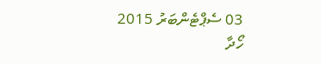03 ސެޕްޓެންބަރު 2015
ހޯދާ